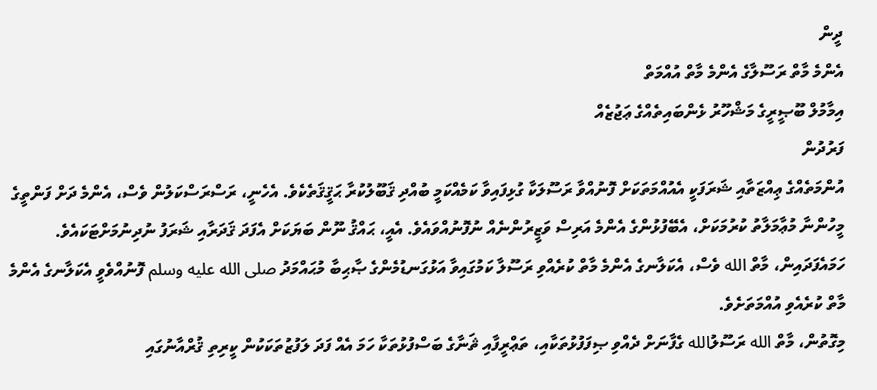ދީން
އެންމެ މާތް ރަސޫލާގެ އެންމެ މާތް އުއްމަތް
އިމާމުލް ބޫޞީރީގެ މަޝްހޫރު ޅެންބައިތެއްގެ ޢަޖުޒެއް
ފަރުދުން
އުންމަތެއްގެ ޢިއްޒަތާއި ޝަރަފަކީ އެއުއްމަތަކަށް ފޮނުއްވާ ރަސޫލަކާ ގުޅިފައިވާ ކަމެއްކަމީ ބުއްދި ޤަބޫލުކުރާ ޙަޤީޤަތެކެވެ. އެހެނީ، ރަސްރަސްކަލުން ވެސް، އެންމެ ދަށް ފަންތީގެ މީހުންނާ މުޢާމަލާތު ކުރުމަކަށް، އެބޭފުޅުންގެ އެންމެ އަރިސް ވަޒީރުންނެއް ނުފޮނުއްވައެވެ. އެއީ، ޙައްޤު ނޫން ބަޔަކަށް އެފަދަ ޤަދަރާއި ޝަރަފު ނުދިނުމަށްޓަކައެވެ. ހަމައެފަދައިން، މާތް الله ވެސް، އެކަލާނގެ އެންމެ މާތް ކުރެއްވި ރަސޫލާ ކަމުގައިވާ އަޅުގަނޑުމެންގެ ޞާޙިބާ މުޙައްމަދު صلى الله عليه وسلم ފޮނުއްވެވީ އެކަލާނގެ އެންމެ މާތް ކުރެއެވި އުއްމަތަށެވެ.
މިގޮތުން، މާތް الله ރަސޫލުالله ގެފާނަށް ދެއްވި ޞިފަފުޅުތަކާއި، ތަޢްރީފާއި ޘަނާގެ ބަސްފުޅުތަކާ ހަމަ އެއް ފަދަ ލަފުޒުތަކަކުން ކީރިތި ޤުރްއާނުގައި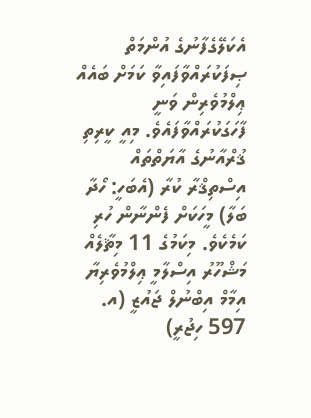އެކަލޭގެފާނުގެ އުންމަތް ޞިފަކުރައްވާފައިވާ ކަމަށް ބައެއް ޢިލްމުވެރިން ވަނީ ފާހަގަކުރައްވާފައެވެ. މިއީ ކީރިތި ޤުރްއާނުގެ އާޔަތްތައް އިސްތިޤްރާ ކުރާ (އެބަހީ: ހޯދާ ބަލާ) މީހަކަށް ފެންނާން ހުރި ކަމެކެވެ. މިކަމުގެ 11 މިޘާލެއް މަޝްހޫރު އިސްލާމީ ޢިލްމުވެރިޔާ އިމާމް އިބްނުލް ޖައުޒީ (އ. 597 ހިޖުރީ)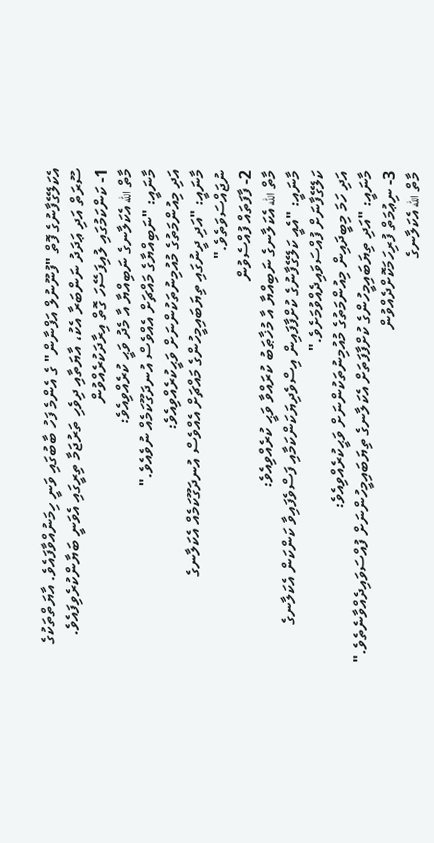އެކަލޭގެފާނުގެ ފޮތް "ފުނޫނުލް އަފްނާން" ގެ އެންމެ ފަހު ބާބުގައި ވަނީ ހިމަނުއްވާފައެވެ. އާޔަތްތަކުގެ ސޫރަތް އަދި ޢަދަދު ނަންބަރާ އެކު، އާޔަތާއި ދިވެހި ތަރުޖަމާ ތިރީގައި އެވަނީ ބަޔާންކުރެވިފައެވެ.
1- ކަންކަމުގައި ލުއިފަސޭހަ ގޮތް އިރާދަކުރެއްވުން
މާތް الله އެކަލާނގެ ނަބިއްޔާ އާ މެދު ވަޙީ ކުރެއްވިއެވެ:
މާނައީ: "ނަބިއްޔާގެ މައްޗަށް އެއްވެސް އުނދަގޫކަމެއް ނުވެއެވެ."
އަދި މިއުންމަތުގެ މުއުމިނުތަކުންނަށް ވަޙީކުރެއްވިއެވެ:
މާނައީ: "އަދި ދީނުގައި ތިޔަބައިމީހުންގެ މައްޗަށް އެއްވެސް އުނދަގޫކަމެއް އެކަލާނގެ ނުޖައްސަވަތެވެ."
2- ފާފަތައް ފުއްސެވުން
މާތް الله އެކަލާނގެ ނަބިއްޔާ އާ މުޚާޠަބު ކުރައްވާ ވަޙީ ކުރެއްވިއެވެ:
މާނައީ: "އެއީ ކަލޭގެފާނުގެ ކުށްފާފައިން އިސްވެދިޔަކަންކަމާއި ފަސްވެފައިވާ ކަންކަން އެކަލާނގެ ކަލޭގެފާނަށް ފުއްސަވައިދެއްވުމަށެވެ."
އަދި ހަމަ މިބީދައިން މިއުންމަތުގެ މުއުމިނުތަކުންނަށް ވަޙީކުރެއްވިއެވެ:
މާނައީ: "އަދި ތިޔަބައިމީހުންގެ ކުށްފާފަތަށް އެކަލާނގެ ތިޔަބައިމީހުންނަށް ފުއްސަވައިދެއްވާނެތެވެ."
3- ނިޢުމަތް ފުރިހަމަކޮށްދެއްވުން
މާތް الله އެކަލާނގެ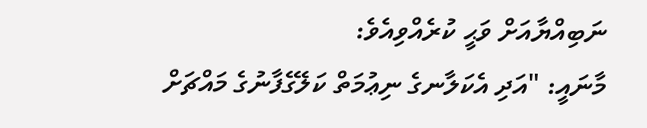ނަބިއްޔާއަށް ވަޙީ ކުރެއްވިއެވެ:
މާނައީ: "އަދި އެކަލާނގެ ނިޢުމަތް ކަލޭގެފާނުގެ މައްޗަށް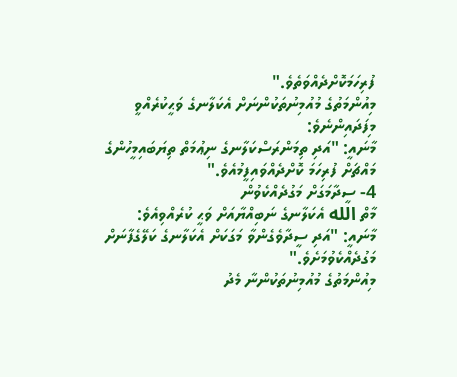ފުރިހަމަކޮށްދެއްވަތެވެ."
މިއުންމަތުގެ މުއުމިނުތަކުންނަށް އެކަލާނގެ ވަޙީކުރެއްވީ މިފަދައިންނެވެ:
މާނައީ: "އަދި ތިމަންރަސްކަލާނގެ ނިޢުމަތް ތިޔަބައިމީހުންގެ މައްޗަށް ފުރިހަމަ ކޮށްދެއްވައިފީމުއެވެ."
4- ސީދާމަގަށް މަގުދެއްކެވުން
މާތް الله އެކަލާނގެ ނަބިއްޔާއަށް ވަޙީ ކުރެއްވިއެވެ:
މާނައީ: "އަދި ސީދާވެގެންވާ މަގަކަށް އެކަލާނގެ ކަލޭގެފާނަށް މަގުދެއްކެވުމަށެވެ."
މިއުންމަތުގެ މުއުމިނުތަކުންނާ މެދު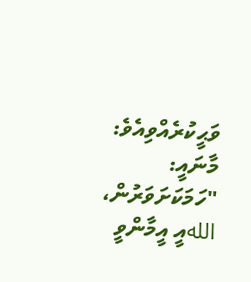ވަޙީކުރެއްވިއެވެ:
މާނައީ: "ހަމަކަށަވަރުން، اللهއީ އީމާންވީ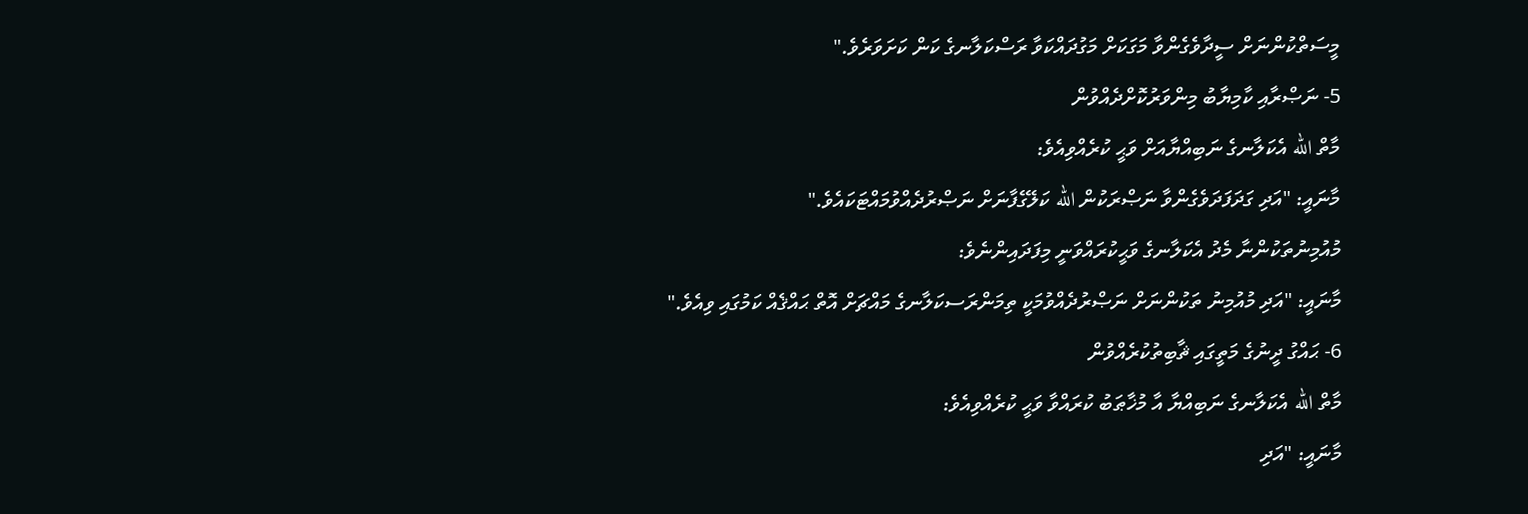މީސަތްކުންނަށް ސީދާވެގެންވާ މަގަކަށް މަގުދައްކަވާ ރަސްކަލާނގެ ކަން ކަށަވަރެވެ."
5- ނަޞްރާއި ކާމިޔާބު މިންވަރުކޮށްދެއްވުން
މާތް الله އެކަލާނގެ ނަބިއްޔާއަށް ވަޙީ ކުރެއްވިއެވެ:
މާނައީ: "އަދި ގަދަފަދަވެގެންވާ ނަޞްރަކުން الله ކަލޭގެފާނަށް ނަޞްރުދެއްވުމައްޓަކައެވެ."
މުއުމިނުތަކުންނާ މެދު އެކަލާނގެ ވަޙީކުރައްވަނީ މިފަދައިންނެވެ:
މާނައީ: "އަދި މުއުމިނު ތަކުންނަށް ނަޞްރުދެއްވުމަކީ ތިމަންރަސކަލާނގެ މައްޗަށް އޮތް ޙައްޤެއް ކަމުގައި ވިއެވެ."
6- ޙައްގު ދީނުގެ މަތީގައި ޘާބިތުކުރެއްވުން
މާތް الله އެކަލާނގެ ނަބިއްޔާ އާ މުޚާޠަބު ކުރައްވާ ވަޙީ ކުރެއްވިއެވެ:
މާނައީ: "އަދި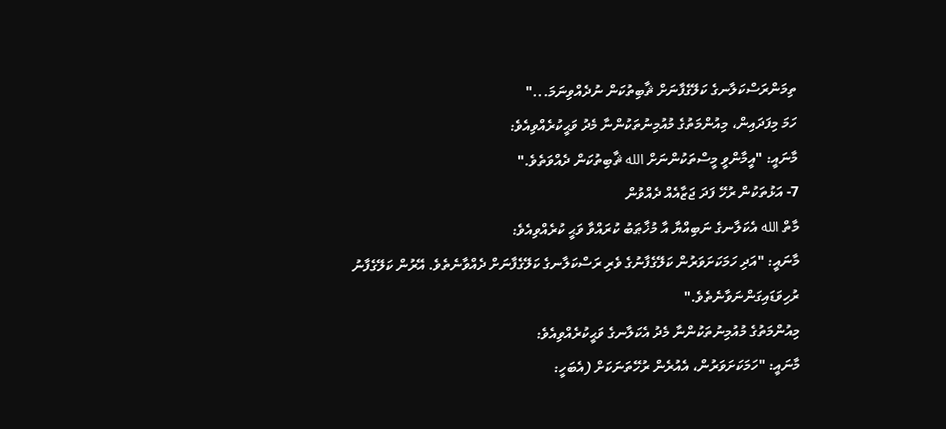ތިމަންރަސްކަލާނގެ ކަލޭގެފާނަށް ޘާބިތުކަން ނުދެއްވިނަމަ..."
ހަމަ މިފަދައިން، މިއުންމަތުގެ މުއުމިނުތަކުންނާ މެދު ވަޙީކުރެއްވިއެވެ:
މާނައީ: "އީމާންވީ މީސްތަކުންނަށް الله ޘާބިތުކަން ދެއްވަތެވެ."
7- އަޅުތަކުން ރުހޭ ފަދަ ޖަޒާއެއް ދެއްވުން
މާތް الله އެކަލާނގެ ނަބިއްޔާ އާ މުޚާޠަބު ކުރައްވާ ވަޙީ ކުރެއްވިއެވެ:
މާނައީ: "އަދި ހަމަކަށަވަރުން ކަލޭގެފާނުގެ ވެރި ރަސްކަލާނގެ ކަލޭގެފާނަށް ދެއްވާނެތެވެ. އޭރުން ކަލޭގެފާނު ރުހިވަޑައިގަންނަވާނެތެވެ."
މިއުންމަތުގެ މުއުމިނުތަކުންނާ މެދު އެކަލާނގެ ވަޙީކުރެއްވިއެވެ:
މާނައީ: "ހަމަކަށަވަރުން، އެއުރެން ރުހޭތަނަކަށް (އެބަހީ: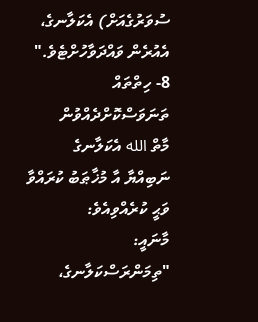ސުވަރުގެއަށް) އެކަލާނގެ، އެއުރެން ވައްދަވާހުށްޓެވެ."
8- ހިތްތައް ތަނަވަސްކޮށްދެއްވުން
މާތް الله އެކަލާނގެ ނަބިއްޔާ އާ މުޚާޠަބު ކުރައްވާ ވަޙީ ކުރެއްވިއެވެ:
މާނައީ: "ތިމަންރަސްކަލާނގެ،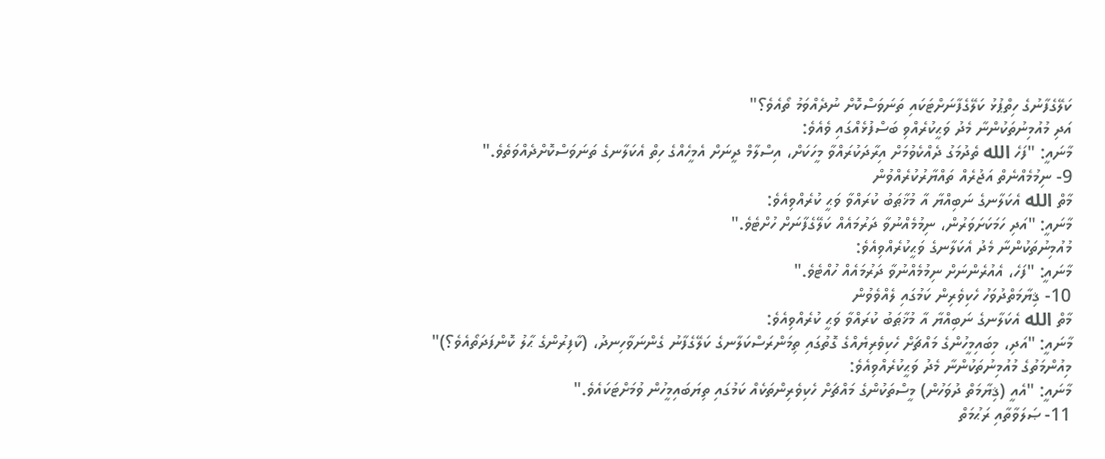ކަލޭގެފާނުގެ ހިތްޕުޅު ކަލޭގެފާނަށްޓަކައި ތަނަވަސްކޮށް ނުދެއްވަމު ތޯއެވެ؟"
އަދި މުއުމިނުތަކުންނާ މެދު ވަޙީކުރެއްވި ބަސްފުޅެއްގައި ވެއެވެ:
މާނައީ: "ފަހެ الله ތެދުމަގު ދެއްކެވުމަށް އިރާދަކުރައްވާ މީހަކަށް، އިސްލާމް ދީނަށް އެމީހެއްގެ ހިތް އެކަލާނގެ ތަނަވަސްކޮށްދެއްވަތެވެ."
9- ނިމުމެއްނެތް އަޖުރެއް ތައްޔާރުކުރެއްވުން
މާތް الله އެކަލާނގެ ނަބިއްޔާ އާ މުޚާޠަބު ކުރައްވާ ވަޙީ ކުރެއްވިއެވެ:
މާނައީ: "އަދި ހަމަކަށަވަރުން، ނިމުމެއްނުވާ ދަރުމައެއް ކަލޭގެފާނަށް ހުށްޓެވެ."
މުއުމިނުތަކުންނާ މެދު އެކަލާނގެ ވަޙީކުރެއްވިއެވެ:
މާނައީ: "ފަހެ، އެއުރެންނަށް ނިމުމެއްނުވާ ދަރުމައެއް ހުއްޓެވެ."
10- ޤިޔާމަތްދުވަހު ހެކިވެރިން ކަމުގައި ލެއްވެވުން
މާތް الله އެކަލާނގެ ނަބިއްޔާ އާ މުޚާޠަބު ކުރައްވާ ވަޙީ ކުރެއްވިއެވެ:
މާނައީ: "އަދި، މިބައިމީހުންގެ މައްޗަށް ހެކިވެރިޔެއްގެ ގޮތުގައި ތިމަންރަސްކަލާނގެ ކަލޭގެފާނު ގެންނަވާހިނދު، (ކާފިރުންގެ ޙާލު ކޮންފަދަތޯއެވެ؟)"
މިއުންމަތުގެ މުއުމިނުތަކުންނާ މެދު ވަޙީކުރެއްވިއެވެ:
މާނައީ: "އެއީ (ޤިޔާމަތް ދުވަހުން) މީސްތަކުންގެ މައްޗަށް ހެކިވެރިންތަކެއް ކަމުގައި ތިޔަބައިމީހުން ވުމަށްޓަކައެވެ."
11- ޞަލަވާތާއި ރަޙުމަތް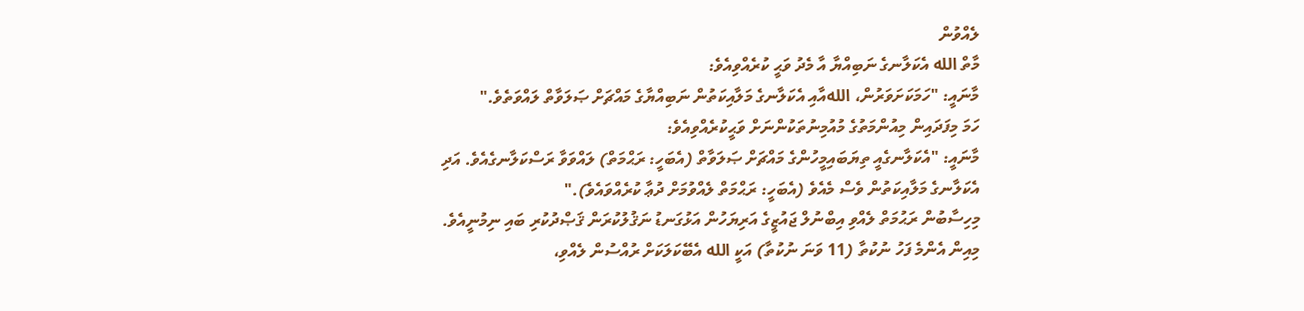ލެއްވުން
މާތް الله އެކަލާނގެ ނަބިއްޔާ އާ މެދު ވަޙީ ކުރެއްވިއެވެ:
މާނައީ: "ހަމަކަށަވަރުން، اللهއާއި އެކަލާނގެ މަލާއިކަތުން ނަބިއްޔާގެ މައްޗަށް ޞަލަވާތް ލައްވަތެވެ."
ހަމަ މިފަދައިން މިއުންމަތުގެ މުއުމިނުތަކުންނަށް ވަޙީކުރެއްވިއެވެ:
މާނައީ: "އެކަލާނގެއީ ތިޔަބައިމީހުންގެ މައްޗަށް ޞަލަވާތް (އެބަހީ: ރަޙްމަތް) ލައްވަވާ ރަސްކަލާނގެއެވެ. އަދި އެކަލާނގެ މަލާއިކަތުން ވެސް މެއެވެ (އެބަހީ: ރަޙްމަތް ލެއްވުމަށް ދުޢާ ކުރެއްވައެވެ)."
މިހިސާބުން ރަޙުމަތް ލެއްވި އިބްނުލް ޖައުޒީގެ އަރިޔަހުން އަޅުގަނޑު ނަޤުލުކުރަން ޤަޞްދުކުރި ބައި ނިމުނީއެވެ. މިއިން އެންމެ ފަހު ނުކުތާ (11 ވަނަ ނުކުތާ) އަކީ الله އެބޭކަލަކަށް ރުއްސުން ލެއްވި،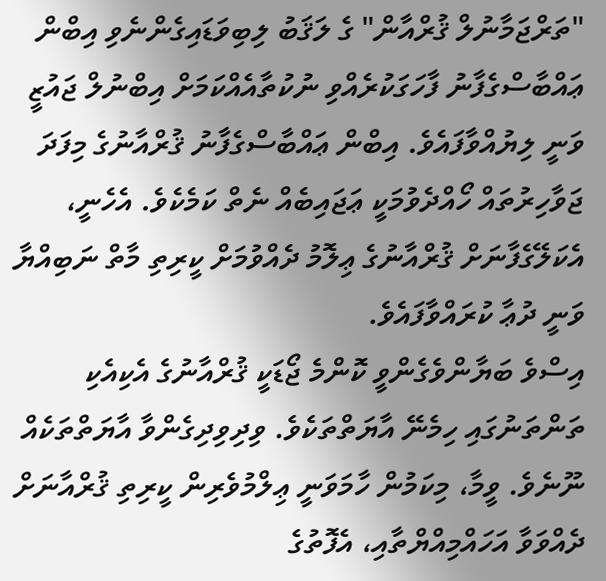"ތަރްޖަމާނުލް ޤުރްއާން" ގެ ލަޤަބު ލިބިވަޑައިގެންނެވި އިބްން ޢައްބާސްގެފާނު ފާހަގަކުރެއްވި ނުކުތާއެއްކަމަށް އިބްނުލް ޖައުޒީ ވަނީ ލިޔުއްވާފައެވެ. އިބްން ޢައްބާސްގެފާނު ޤުރްއާނުގެ މިފަދަ ޖަވާހިރުތައް ހޯއްދެވުމަކީ ޢަޖައިބެއް ނެތް ކަމެކެވެ. އެހެނީ، އެކަލޭގެފާނަށް ޤުރްއާނުގެ ޢިލޮމު ދެއްވުމަށް ކީރިތި މާތް ނަބިއްޔާ ވަނީ ދުޢާ ކުރައްވާފައެވެ.
އިސްވެ ބަޔާންވެގެންވީ ކޮންމެ ޖޯޑަކީ ޤުރްއާނުގެ އެކިއެކި ތަންތަނުގައި ހިމެނޭ އާޔަތްތަކެވެ. ވިދިވިދިގެންވާ އާޔަތްތަކެއް ނޫނެވެ. ވީމާ، މިކަމުން ހާމަވަނީ ޢިލްމުވެރިން ކީރިތި ޤުރްއާނަށް ދެއްވަވާ އަހައްމިއްޔްތާއި، އެފޮތުގެ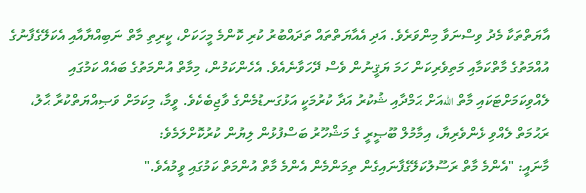އާޔަތްތަކާ މެދު ވިސްނަވާ މިންވަރެވެ. އަދި އެއާޔަތްތައް ތަދައްބުރު ކުރި ކޮންމެ މީހަކަށް، ކީރިތި މާތް ނަބިއްޔާއާއި އެކަލޭގެފާނުގެ އުއްމަތުގެ މާތްކަމާއި މަތިވެރިކަން ހަމަ ޔަޤީނުން ވެސް ދޭހަވާނެއެވެ. އެހެންކަމުން، މިމާތް އުންމަތުގެ ބައެއް ކަމުގައި ލެއްވިކަމަށްޓަކައި މާތް اللهއަށް ޙަމްދާއި ޝުކުރު އަދާ ކުރުމަކީ އަޅުގަނޑުމެންގެ ވާޖިބެކެވެ. ވީމާ، މިކަމަށް ވަޞިއްޔަތްކުރާ ޙާލު، ރަޙުމަތް ލެއްވި ޅެންވެރިޔާ، އިމާމުލް ބޫޞީރީ ގެ މަޝްހޫރު ބަސްފުޅުން ލިޔުން ކުރުކޮށްލަމެވެ:
މާނައީ: "އެންމެ މާތް ރަސޫލުކަލޭގެފާނައިގެން ތިމަންމެން އެންމެ މާތް އުންމަތް ކަމުގައި ވީމުއެވެ."